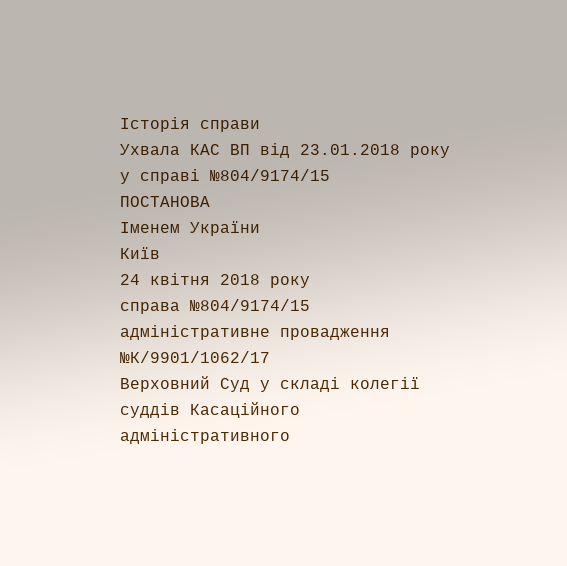Історія справи
Ухвала КАС ВП від 23.01.2018 року у справі №804/9174/15
ПОСТАНОВА
Іменем України
Київ
24 квітня 2018 року
справа №804/9174/15
адміністративне провадження №К/9901/1062/17
Верховний Суд у складі колегії суддів Касаційного адміністративного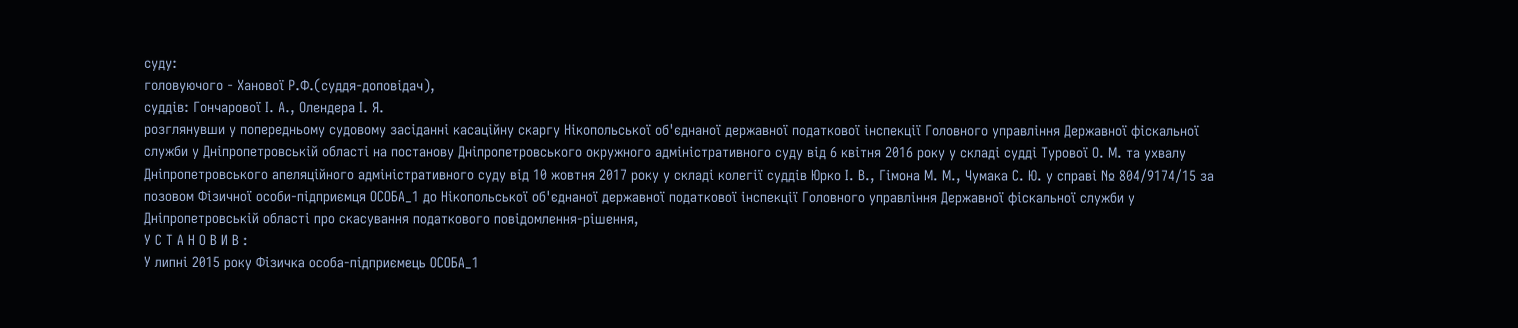суду:
головуючого - Ханової Р.Ф.(суддя-доповідач),
суддів: Гончарової І. А., Олендера І. Я.
розглянувши у попередньому судовому засіданні касаційну скаргу Нікопольської об'єднаної державної податкової інспекції Головного управління Державної фіскальної служби у Дніпропетровській області на постанову Дніпропетровського окружного адміністративного суду від 6 квітня 2016 року у складі судді Турової О. М. та ухвалу Дніпропетровського апеляційного адміністративного суду від 10 жовтня 2017 року у складі колегії суддів Юрко І. В., Гімона М. М., Чумака С. Ю. у справі № 804/9174/15 за позовом Фізичної особи-підприємця ОСОБА_1 до Нікопольської об'єднаної державної податкової інспекції Головного управління Державної фіскальної служби у Дніпропетровській області про скасування податкового повідомлення-рішення,
У С Т А Н О В И В :
У липні 2015 року Фізичка особа-підприємець ОСОБА_1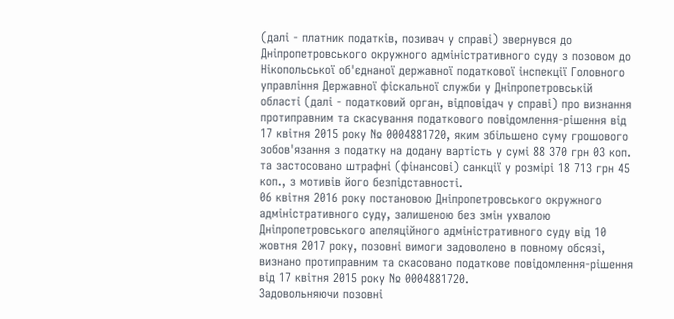(далі - платник податків, позивач у справі) звернувся до Дніпропетровського окружного адміністративного суду з позовом до Нікопольської об'єднаної державної податкової інспекції Головного управління Державної фіскальної служби у Дніпропетровській області (далі - податковий орган, відповідач у справі) про визнання протиправним та скасування податкового повідомлення-рішення від 17 квітня 2015 року № 0004881720, яким збільшено суму грошового зобов'язання з податку на додану вартість у сумі 88 370 грн 03 коп. та застосовано штрафні (фінансові) санкції у розмірі 18 713 грн 45 коп., з мотивів його безпідставності.
06 квітня 2016 року постановою Дніпропетровського окружного адміністративного суду, залишеною без змін ухвалою Дніпропетровського апеляційного адміністративного суду від 10 жовтня 2017 року, позовні вимоги задоволено в повному обсязі, визнано протиправним та скасовано податкове повідомлення-рішення від 17 квітня 2015 року № 0004881720.
Задовольняючи позовні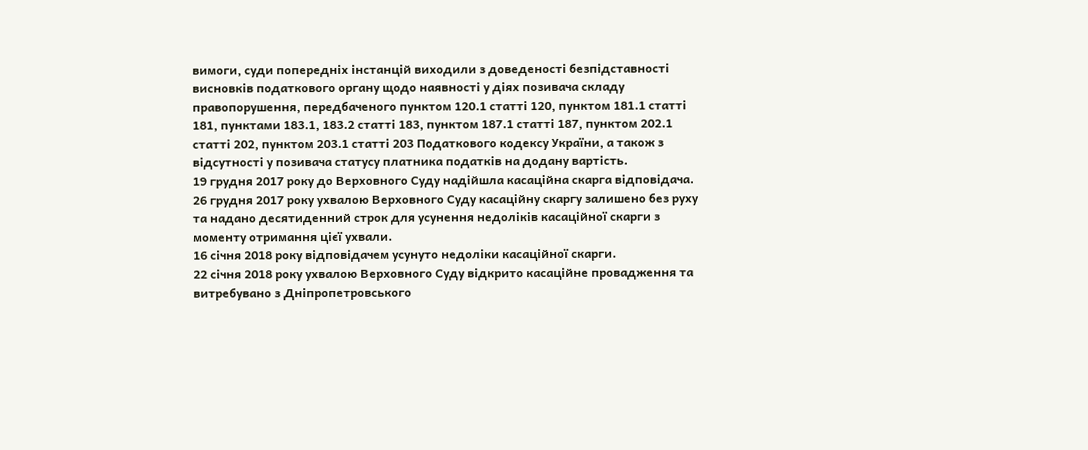вимоги, суди попередніх інстанцій виходили з доведеності безпідставності висновків податкового органу щодо наявності у діях позивача складу правопорушення, передбаченого пунктом 120.1 статті 120, пунктом 181.1 статті 181, пунктами 183.1, 183.2 статті 183, пунктом 187.1 статті 187, пунктом 202.1 статті 202, пунктом 203.1 статті 203 Податкового кодексу України, а також з відсутності у позивача статусу платника податків на додану вартість.
19 грудня 2017 року до Верховного Суду надійшла касаційна скарга відповідача.
26 грудня 2017 року ухвалою Верховного Суду касаційну скаргу залишено без руху та надано десятиденний строк для усунення недоліків касаційної скарги з моменту отримання цієї ухвали.
16 січня 2018 року відповідачем усунуто недоліки касаційної скарги.
22 січня 2018 року ухвалою Верховного Суду відкрито касаційне провадження та витребувано з Дніпропетровського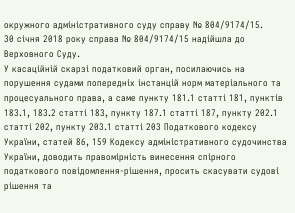окружного адміністративного суду справу № 804/9174/15.
30 січня 2018 року справа № 804/9174/15 надійшла до Верховного Суду.
У касаційній скарзі податковий орган, посилаючись на порушення судами попередніх інстанцій норм матеріального та процесуального права, а саме пункту 181.1 статті 181, пунктів 183.1, 183.2 статті 183, пункту 187.1 статті 187, пункту 202.1 статті 202, пункту 203.1 статті 203 Податкового кодексу України, статей 86, 159 Кодексу адміністративного судочинства України, доводить правомірність винесення спірного податкового повідомлення-рішення, просить скасувати судові рішення та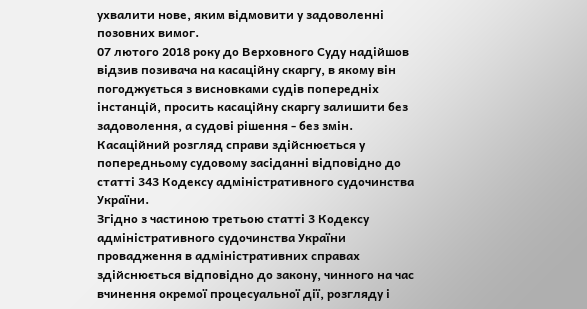ухвалити нове, яким відмовити у задоволенні позовних вимог.
07 лютого 2018 року до Верховного Суду надійшов відзив позивача на касаційну скаргу, в якому він погоджується з висновками судів попередніх інстанцій, просить касаційну скаргу залишити без задоволення, а судові рішення - без змін.
Касаційний розгляд справи здійснюється у попередньому судовому засіданні відповідно до статті 343 Кодексу адміністративного судочинства України.
Згідно з частиною третьою статті 3 Кодексу адміністративного судочинства України провадження в адміністративних справах здійснюється відповідно до закону, чинного на час вчинення окремої процесуальної дії, розгляду і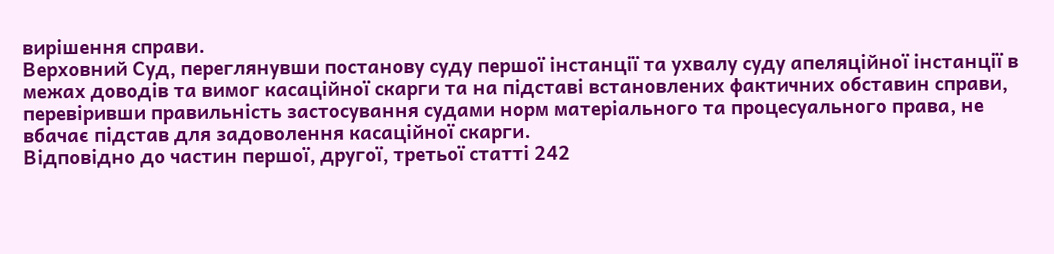вирішення справи.
Верховний Суд, переглянувши постанову суду першої інстанції та ухвалу суду апеляційної інстанції в межах доводів та вимог касаційної скарги та на підставі встановлених фактичних обставин справи, перевіривши правильність застосування судами норм матеріального та процесуального права, не вбачає підстав для задоволення касаційної скарги.
Відповідно до частин першої, другої, третьої статті 242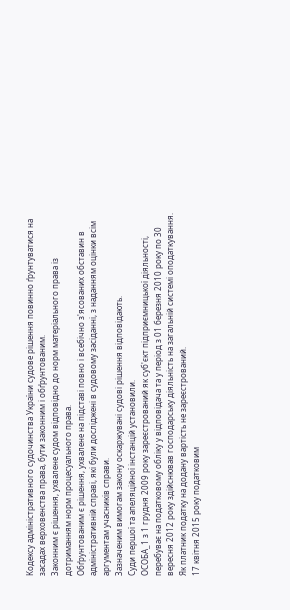Кодексу адміністративного судочинства України судове рішення повинно ґрунтуватися на засадах верховенства права, бути законним і обґрунтованим.
Законним є рішення, ухвалене судом відповідно до норм матеріального права із дотриманням норм процесуального права.
Обґрунтованим є рішення, ухвалене на підставі повно і всебічно з'ясованих обставин в адміністративній справі, які були досліджені в судовому засіданні, з наданням оцінки всім аргументам учасників справи.
Зазначеним вимогам закону оскаржувані судові рішення відповідають.
Суди першої та апеляційної інстанцій установили.
ОСОБА_1 з 1 грудня 2009 року зареєстрований як суб'єкт підприємницької діяльності, перебуває на податковому обліку у відповідача та у період з 01 березня 2010 року по 30 вересня 2012 року здійснював господарську діяльність на загальній системі оподаткування. Як платник податку на додану вартість не зареєстрований.
17 квітня 2015 року податковим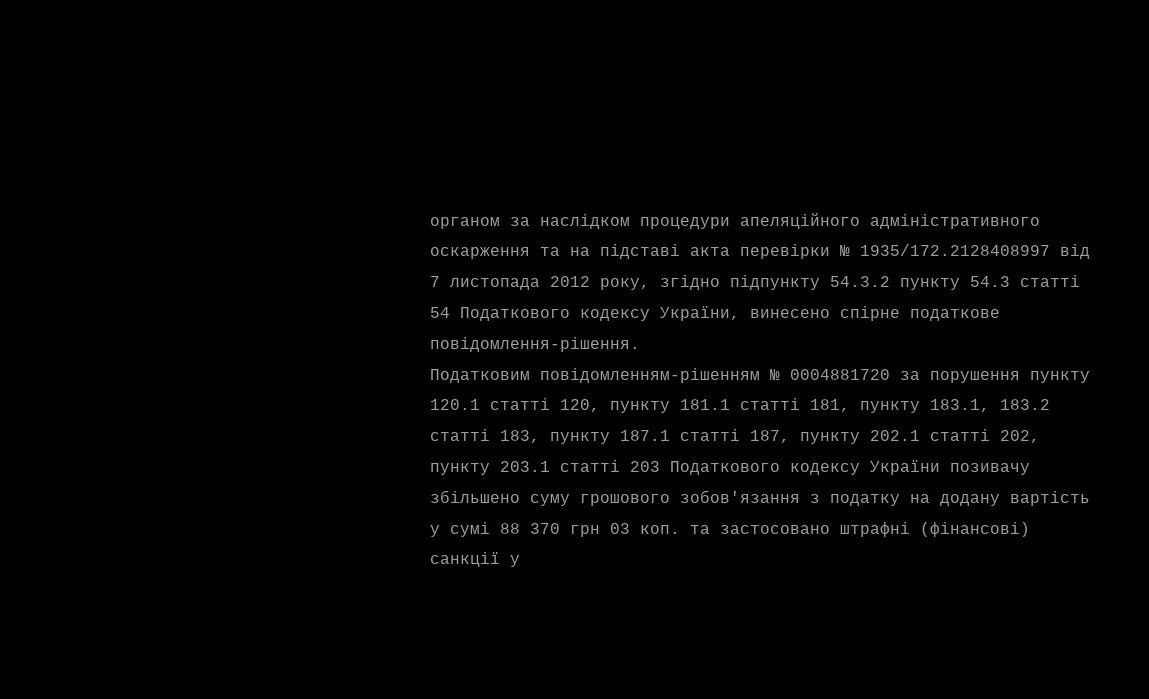органом за наслідком процедури апеляційного адміністративного оскарження та на підставі акта перевірки № 1935/172.2128408997 від 7 листопада 2012 року, згідно підпункту 54.3.2 пункту 54.3 статті 54 Податкового кодексу України, винесено спірне податкове повідомлення-рішення.
Податковим повідомленням-рішенням № 0004881720 за порушення пункту 120.1 статті 120, пункту 181.1 статті 181, пункту 183.1, 183.2 статті 183, пункту 187.1 статті 187, пункту 202.1 статті 202, пункту 203.1 статті 203 Податкового кодексу України позивачу збільшено суму грошового зобов'язання з податку на додану вартість у сумі 88 370 грн 03 коп. та застосовано штрафні (фінансові) санкції у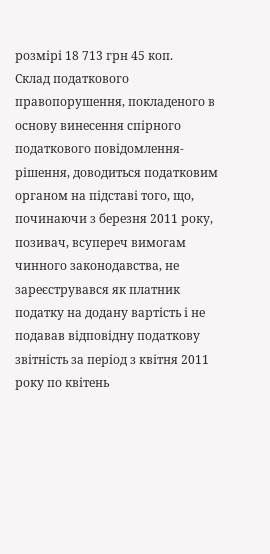розмірі 18 713 грн 45 коп.
Склад податкового правопорушення, покладеного в основу винесення спірного податкового повідомлення-рішення, доводиться податковим органом на підставі того, що, починаючи з березня 2011 року, позивач, всупереч вимогам чинного законодавства, не зареєструвався як платник податку на додану вартість і не подавав відповідну податкову звітність за період з квітня 2011 року по квітень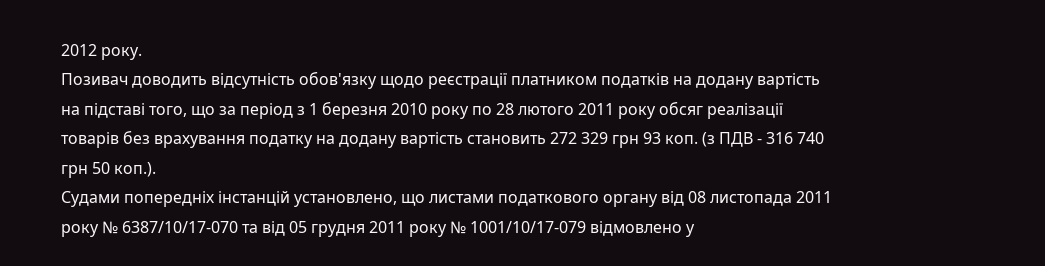2012 року.
Позивач доводить відсутність обов'язку щодо реєстрації платником податків на додану вартість на підставі того, що за період з 1 березня 2010 року по 28 лютого 2011 року обсяг реалізації товарів без врахування податку на додану вартість становить 272 329 грн 93 коп. (з ПДВ - 316 740 грн 50 коп.).
Судами попередніх інстанцій установлено, що листами податкового органу від 08 листопада 2011 року № 6387/10/17-070 та від 05 грудня 2011 року № 1001/10/17-079 відмовлено у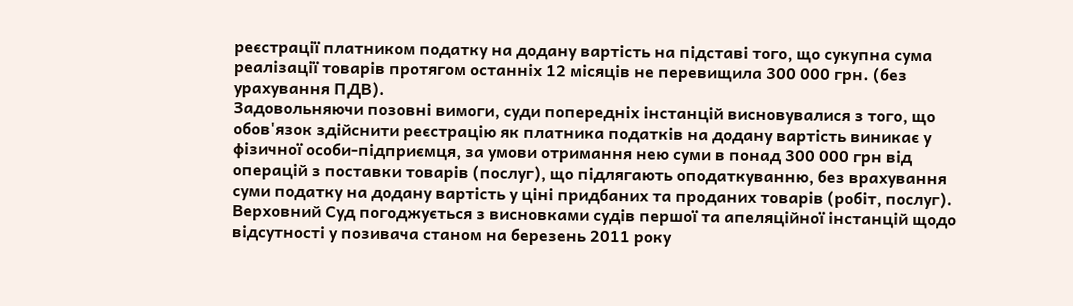реєстрації платником податку на додану вартість на підставі того, що сукупна сума реалізації товарів протягом останніх 12 місяців не перевищила 300 000 грн. (без урахування ПДВ).
Задовольняючи позовні вимоги, суди попередніх інстанцій висновувалися з того, що обов'язок здійснити реєстрацію як платника податків на додану вартість виникає у фізичної особи-підприємця, за умови отримання нею суми в понад 300 000 грн від операцій з поставки товарів (послуг), що підлягають оподаткуванню, без врахування суми податку на додану вартість у ціні придбаних та проданих товарів (робіт, послуг).
Верховний Суд погоджується з висновками судів першої та апеляційної інстанцій щодо відсутності у позивача станом на березень 2011 року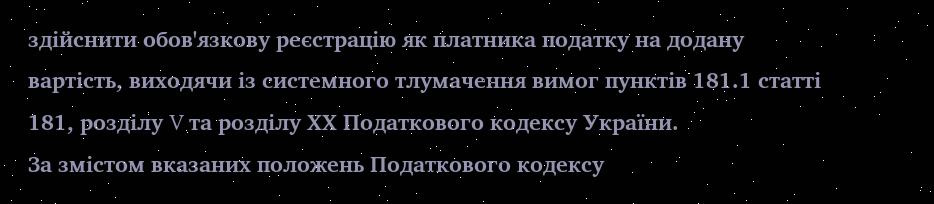здійснити обов'язкову реєстрацію як платника податку на додану вартість, виходячи із системного тлумачення вимог пунктів 181.1 статті 181, розділу V та розділу ХХ Податкового кодексу України.
За змістом вказаних положень Податкового кодексу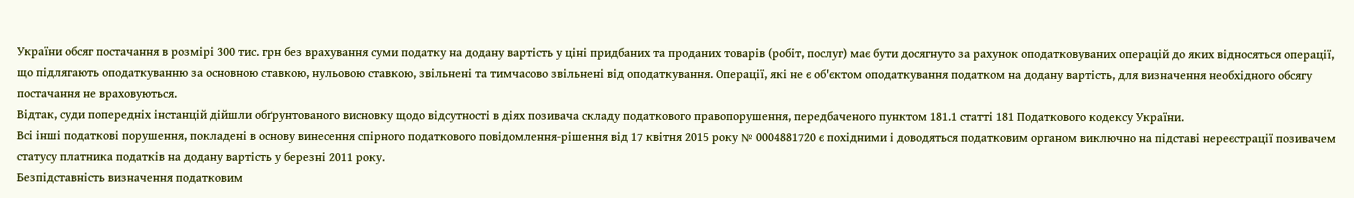України обсяг постачання в розмірі 300 тис. грн без врахування суми податку на додану вартість у ціні придбаних та проданих товарів (робіт, послуг) має бути досягнуто за рахунок оподатковуваних операцій до яких відносяться операції, що підлягають оподаткуванню за основною ставкою, нульовою ставкою, звільнені та тимчасово звільнені від оподаткування. Операції, які не є об'єктом оподаткування податком на додану вартість, для визначення необхідного обсягу постачання не враховуються.
Відтак, суди попередніх інстанцій дійшли обґрунтованого висновку щодо відсутності в діях позивача складу податкового правопорушення, передбаченого пунктом 181.1 статті 181 Податкового кодексу України.
Всі інші податкові порушення, покладені в основу винесення спірного податкового повідомлення-рішення від 17 квітня 2015 року № 0004881720 є похідними і доводяться податковим органом виключно на підставі нереєстрації позивачем статусу платника податків на додану вартість у березні 2011 року.
Безпідставність визначення податковим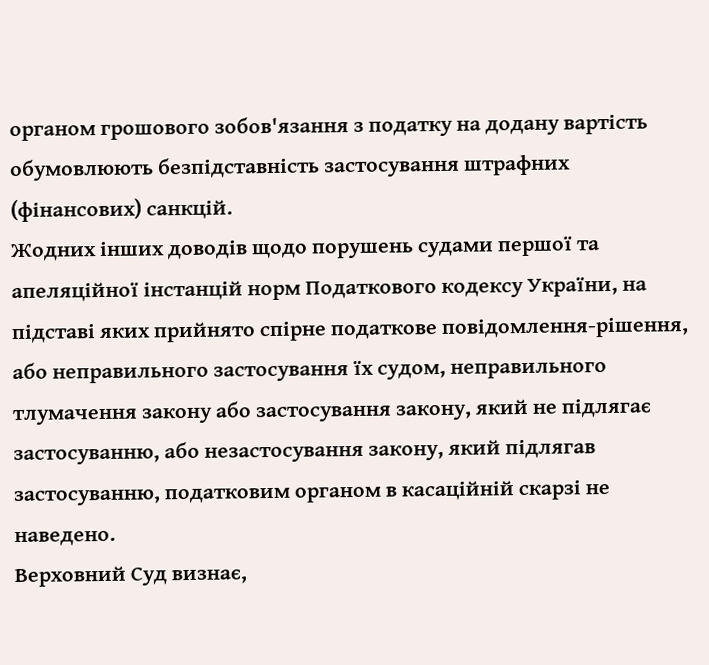органом грошового зобов'язання з податку на додану вартість обумовлюють безпідставність застосування штрафних (фінансових) санкцій.
Жодних інших доводів щодо порушень судами першої та апеляційної інстанцій норм Податкового кодексу України, на підставі яких прийнято спірне податкове повідомлення-рішення, або неправильного застосування їх судом, неправильного тлумачення закону або застосування закону, який не підлягає застосуванню, або незастосування закону, який підлягав застосуванню, податковим органом в касаційній скарзі не наведено.
Верховний Суд визнає,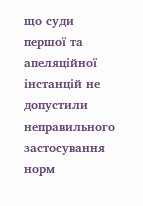що суди першої та апеляційної інстанцій не допустили неправильного застосування норм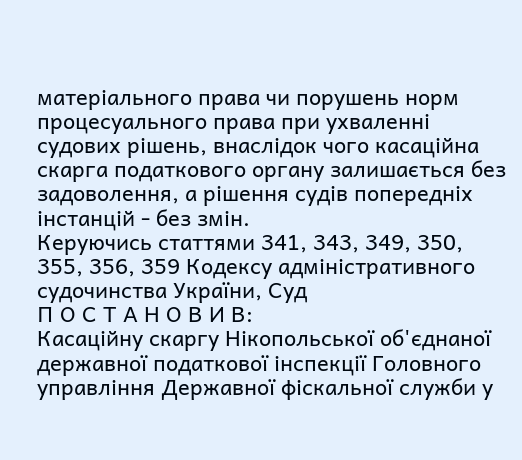матеріального права чи порушень норм процесуального права при ухваленні судових рішень, внаслідок чого касаційна скарга податкового органу залишається без задоволення, а рішення судів попередніх інстанцій - без змін.
Керуючись статтями 341, 343, 349, 350, 355, 356, 359 Кодексу адміністративного судочинства України, Суд
П О С Т А Н О В И В:
Касаційну скаргу Нікопольської об'єднаної державної податкової інспекції Головного управління Державної фіскальної служби у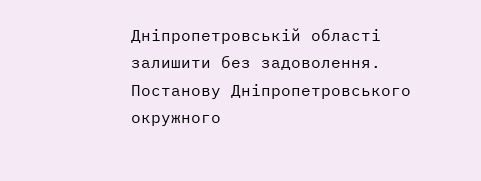Дніпропетровській області залишити без задоволення.
Постанову Дніпропетровського окружного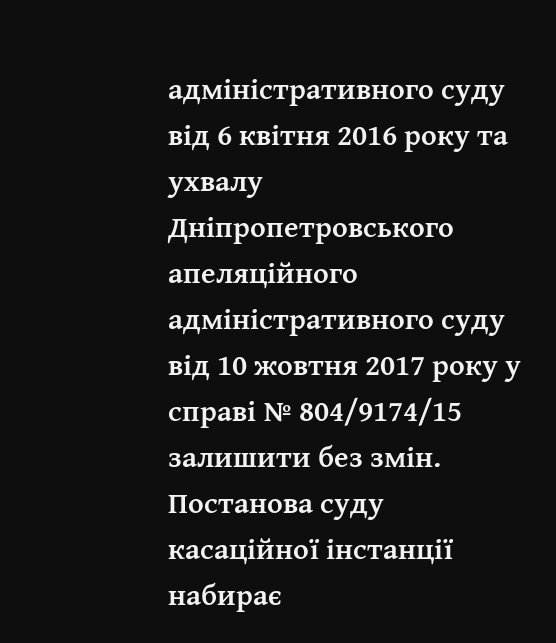адміністративного суду від 6 квітня 2016 року та ухвалу Дніпропетровського апеляційного адміністративного суду від 10 жовтня 2017 року у справі № 804/9174/15 залишити без змін.
Постанова суду касаційної інстанції набирає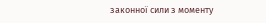законної сили з моменту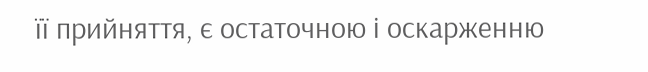її прийняття, є остаточною і оскарженню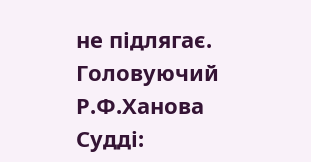не підлягає.
Головуючий Р.Ф.Ханова
Судді: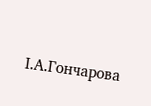І.А.Гончарова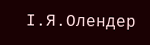І.Я.Олендер